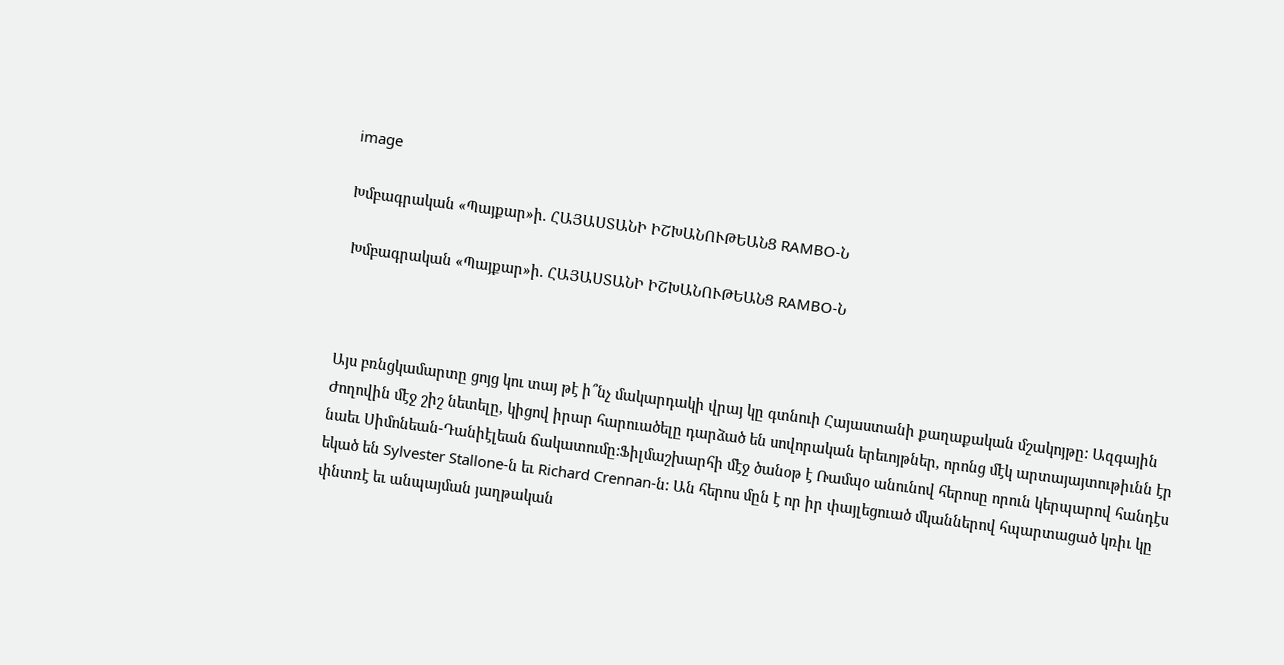image

Խմբագրական «Պայքար»ի. ՀԱՅԱՍՏԱՆԻ ԻՇԽԱՆՈՒԹԵԱՆՑ RAMBO-Ն

 Խմբագրական «Պայքար»ի. ՀԱՅԱՍՏԱՆԻ ԻՇԽԱՆՈՒԹԵԱՆՑ RAMBO-Ն



Այս բռնցկամարտը ցոյց կու տայ թէ ի՞նչ մակարդակի վրայ կը գտնուի Հայաստանի քաղաքական մշակոյթը: Ազգային Ժողովին մէջ շիշ նետելը, կիցով իրար հարուածելը դարձած են սովորական երեւոյթներ, որոնց մէկ արտայայտութիւնն էր նաեւ Սիմոնեան-Դանիէլեան ճակատումը:Ֆիլմաշխարհի մէջ ծանօթ է Ռամպօ անունով հերոսը որուն կերպարով հանդէս եկած են Sylvester Stallone-ն եւ Richard Crennan-ն: Ան հերոս մըն է որ իր փայլեցուած մկաններով հպարտացած կռիւ կը փնտռէ եւ անպայման յաղթական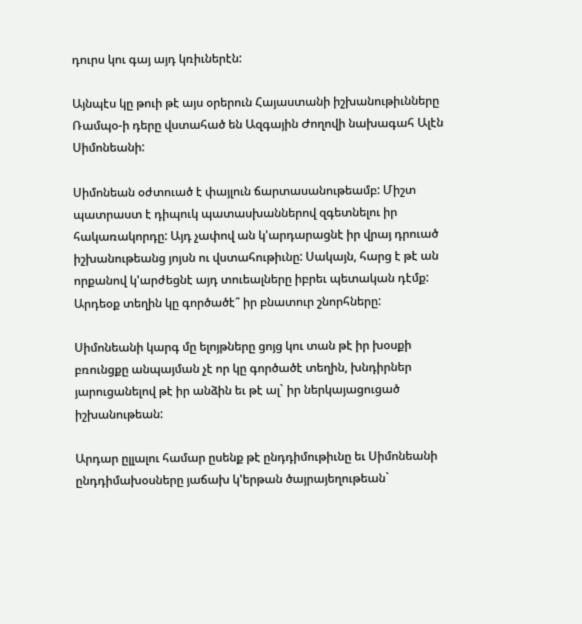դուրս կու գայ այդ կռիւներէն:

Այնպէս կը թուի թէ այս օրերուն Հայաստանի իշխանութիւնները Ռամպօ-ի դերը վստահած են Ազգային Ժողովի նախագահ Ալէն Սիմոնեանի:

Սիմոնեան օժտուած է փայլուն ճարտասանութեամբ: Միշտ պատրաստ է դիպուկ պատասխաններով զգետնելու իր հակառակորդը: Այդ չափով ան կ'արդարացնէ իր վրայ դրուած իշխանութեանց յոյսն ու վստահութիւնը: Սակայն, հարց է թէ ան որքանով կ'արժեցնէ այդ տուեալները իբրեւ պետական դէմք: Արդեօք տեղին կը գործածէ՞ իր բնատուր շնորհները:

Սիմոնեանի կարգ մը ելոյթները ցոյց կու տան թէ իր խօսքի բռունցքը անպայման չէ որ կը գործածէ տեղին, խնդիրներ յարուցանելով թէ իր անձին եւ թէ ալ` իր ներկայացուցած իշխանութեան:

Արդար ըլլալու համար ըսենք թէ ընդդիմութիւնը եւ Սիմոնեանի ընդդիմախօսները յաճախ կ'երթան ծայրայեղութեան`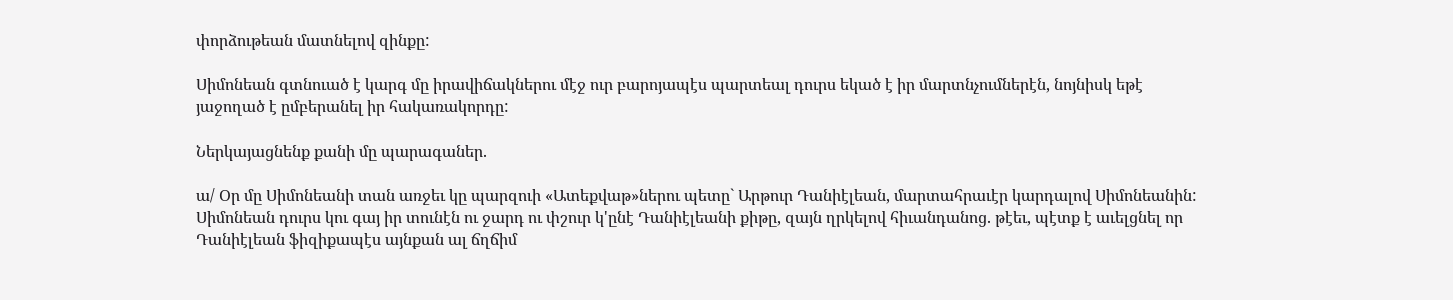փորձութեան մատնելով զինքը:

Սիմոնեան գտնուած է կարգ մը իրավիճակներու մէջ ուր բարոյապէս պարտեալ դուրս եկած է իր մարտնչումներէն, նոյնիսկ եթէ յաջողած է ըմբերանել իր հակառակորդը:

Ներկայացնենք քանի մը պարագաներ.

ա/ Օր մը Սիմոնեանի տան առջեւ կը պարզուի «Ատեքվաթ»ներու պետը` Արթուր Դանիէլեան, մարտահրաւէր կարդալով Սիմոնեանին: Սիմոնեան դուրս կու գայ իր տունէն ու ջարդ ու փշուր կ'ընէ Դանիէլեանի քիթը, զայն ղրկելով հիւանդանոց. թէեւ, պէտք է աւելցնել որ Դանիէլեան ֆիզիքապէս այնքան ալ ճղճիմ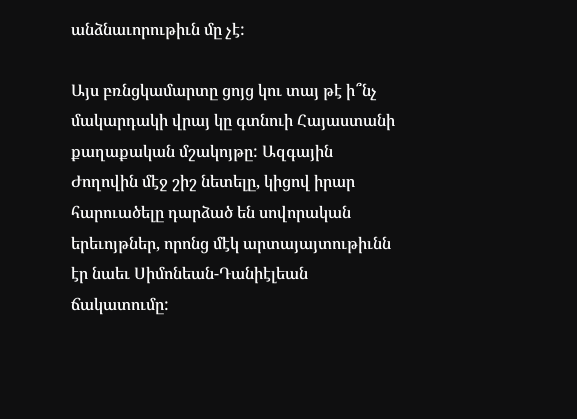անձնաւորութիւն մը չէ:

Այս բռնցկամարտը ցոյց կու տայ թէ ի՞նչ մակարդակի վրայ կը գտնուի Հայաստանի քաղաքական մշակոյթը: Ազգային Ժողովին մէջ շիշ նետելը, կիցով իրար հարուածելը դարձած են սովորական երեւոյթներ, որոնց մէկ արտայայտութիւնն էր նաեւ Սիմոնեան-Դանիէլեան ճակատումը: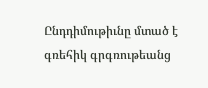Ընդդիմութիւնը մտած է գռեհիկ գրգռութեանց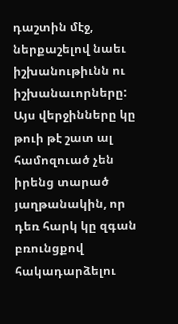դաշտին մէջ, ներքաշելով նաեւ իշխանութիւնն ու իշխանաւորները: Այս վերջինները կը թուի թէ շատ ալ համոզուած չեն իրենց տարած յաղթանակին, որ դեռ հարկ կը զգան բռունցքով հակադարձելու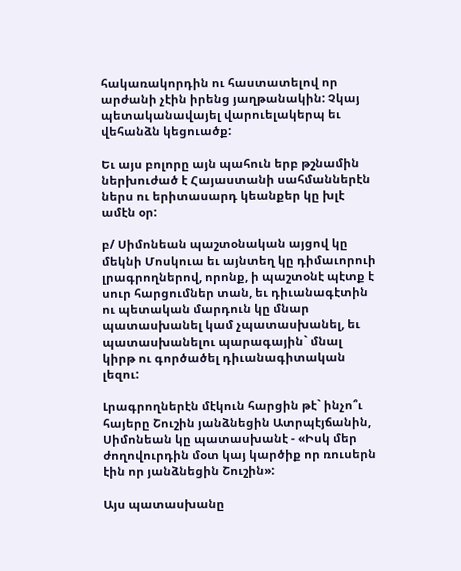հակառակորդին ու հաստատելով որ արժանի չէին իրենց յաղթանակին: Չկայ պետականավայել վարուելակերպ եւ վեհանձն կեցուածք:

Եւ այս բոլորը այն պահուն երբ թշնամին ներխուժած է Հայաստանի սահմաններէն ներս ու երիտասարդ կեանքեր կը խլէ ամէն օր:

բ/ Սիմոնեան պաշտօնական այցով կը մեկնի Մոսկուա եւ այնտեղ կը դիմաւորուի լրագրողներով, որոնք, ի պաշտօնէ պէտք է սուր հարցումներ տան, եւ դիւանագէտին ու պետական մարդուն կը մնար պատասխանել կամ չպատասխանել, եւ պատասխանելու պարագային` մնալ կիրթ ու գործածել դիւանագիտական լեզու:

Լրագրողներէն մէկուն հարցին թէ` ինչո՞ւ հայերը Շուշին յանձնեցին Ատրպէյճանին, Սիմոնեան կը պատասխանէ - «Իսկ մեր ժողովուրդին մօտ կայ կարծիք որ ռուսերն էին որ յանձնեցին Շուշին»:

Այս պատասխանը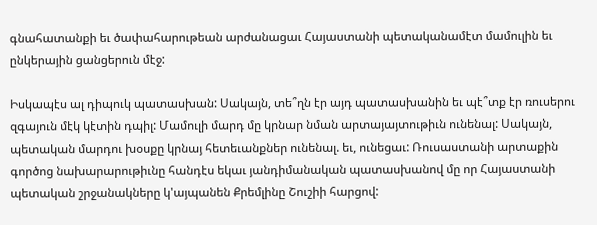գնահատանքի եւ ծափահարութեան արժանացաւ Հայաստանի պետականամէտ մամուլին եւ ընկերային ցանցերուն մէջ:

Իսկապէս ալ դիպուկ պատասխան: Սակայն, տե՞ղն էր այդ պատասխանին եւ պէ՞տք էր ռուսերու զգայուն մէկ կէտին դպիլ: Մամուլի մարդ մը կրնար նման արտայայտութիւն ունենալ: Սակայն, պետական մարդու խօսքը կրնայ հետեւանքներ ունենալ. եւ, ունեցաւ: Ռուսաստանի արտաքին գործոց նախարարութիւնը հանդէս եկաւ յանդիմանական պատասխանով մը որ Հայաստանի պետական շրջանակները կ'այպանեն Քրեմլինը Շուշիի հարցով: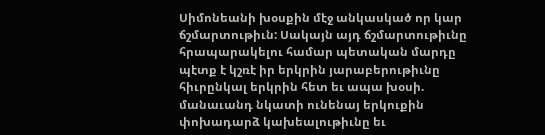Սիմոնեանի խօսքին մէջ անկասկած որ կար ճշմարտութիւն: Սակայն այդ ճշմարտութիւնը հրապարակելու համար պետական մարդը պէտք է կշռէ իր երկրին յարաբերութիւնը հիւրընկալ երկրին հետ եւ ապա խօսի. մանաւանդ նկատի ունենայ երկուքին փոխադարձ կախեալութիւնը եւ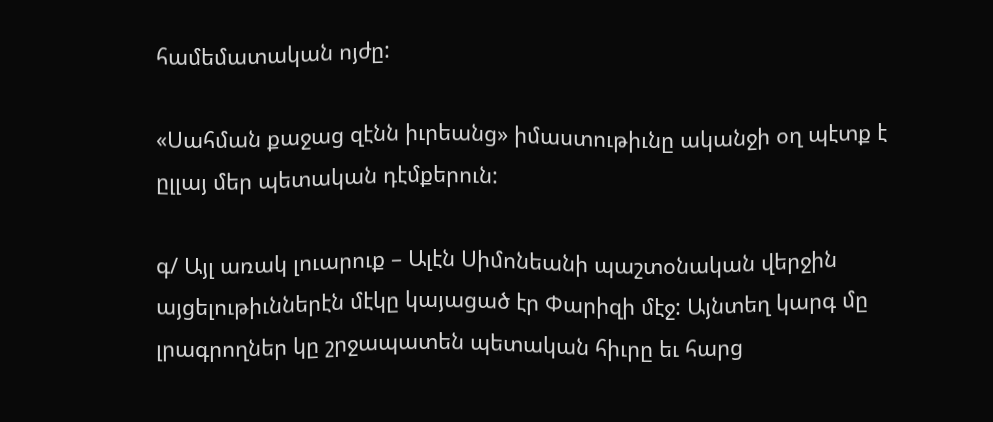համեմատական ոյժը:

«Սահման քաջաց զէնն իւրեանց» իմաստութիւնը ականջի օղ պէտք է ըլլայ մեր պետական դէմքերուն:

գ/ Այլ առակ լուարուք – Ալէն Սիմոնեանի պաշտօնական վերջին այցելութիւններէն մէկը կայացած էր Փարիզի մէջ: Այնտեղ կարգ մը լրագրողներ կը շրջապատեն պետական հիւրը եւ հարց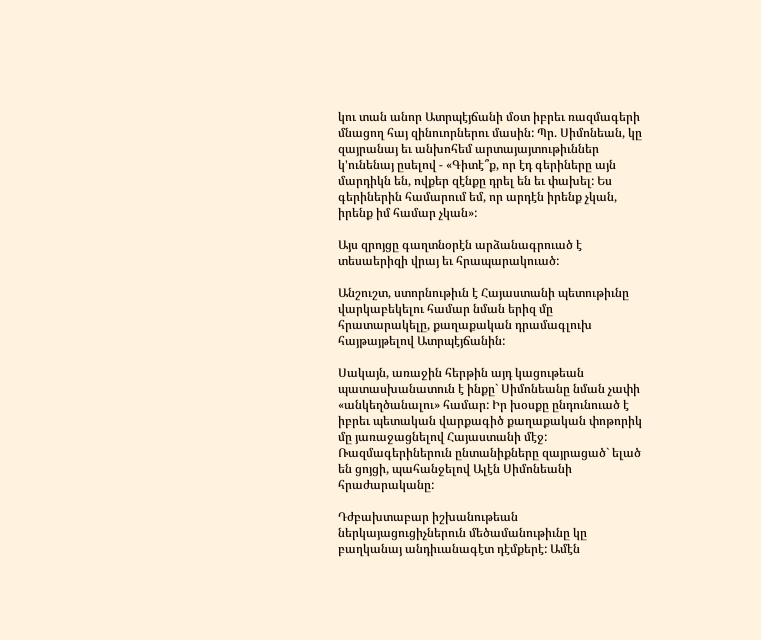կու տան անոր Ատրպէյճանի մօտ իբրեւ ռազմագերի մնացող հայ զինուորներու մասին: Պր. Սիմոնեան, կը զայրանայ եւ անխոհեմ արտայայտութիւններ կ'ունենայ ըսելով - «Գիտէ՞ք, որ էդ գերիները այն մարդիկն են, ովքեր զէնքը դրել են եւ փախել: Ես գերիներին համարում եմ, որ արդէն իրենք չկան, իրենք իմ համար չկան»:

Այս զրոյցը գաղտնօրէն արձանագրուած է տեսաերիզի վրայ եւ հրապարակուած:

Անշուշտ, ստորնութիւն է Հայաստանի պետութիւնը վարկաբեկելու համար նման երիզ մը հրատարակելը, քաղաքական դրամագլուխ հայթայթելով Ատրպէյճանին:

Սակայն, առաջին հերթին այդ կացութեան պատասխանատուն է ինքը` Սիմոնեանը նման չափի «անկեղծանալու» համար: Իր խօսքը ընդունուած է իբրեւ պետական վարքագիծ քաղաքական փոթորիկ մը յառաջացնելով Հայաստանի մէջ: Ռազմագերիներուն ընտանիքները զայրացած` ելած են ցոյցի, պահանջելով Ալէն Սիմոնեանի հրաժարականը:

Դժբախտաբար իշխանութեան ներկայացուցիչներուն մեծամանութիւնը կը բաղկանայ անդիւանագէտ դէմքերէ: Ամէն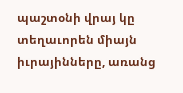պաշտօնի վրայ կը տեղաւորեն միայն իւրայինները, առանց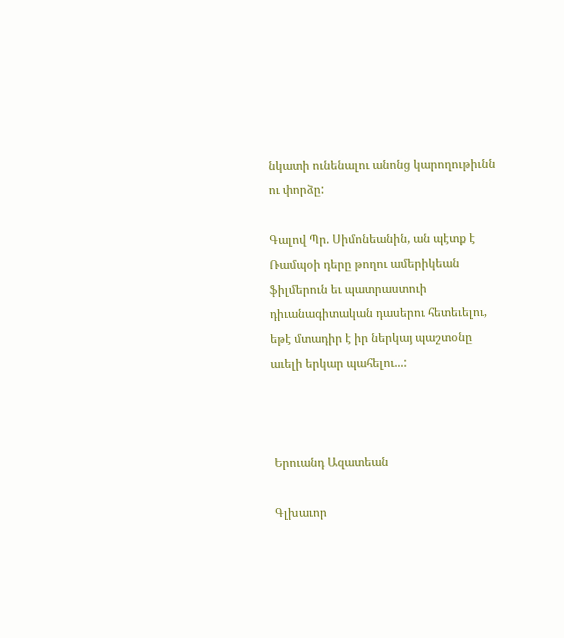նկատի ունենալու անոնց կարողութիւնն ու փորձը:

Գալով Պր. Սիմոնեանին, ան պէտք է Ռամպօի դերը թողու ամերիկեան ֆիլմերուն եւ պատրաստուի դիւանագիտական դասերու հետեւելու, եթէ մտադիր է իր ներկայ պաշտօնը աւելի երկար պահելու...:



 Երուանդ Ազատեան

 Գլխաւոր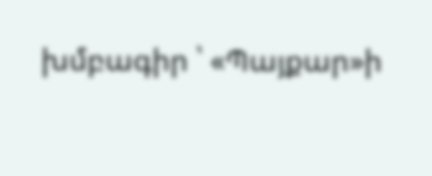խմբագիր ՝ «Պայքար»ի